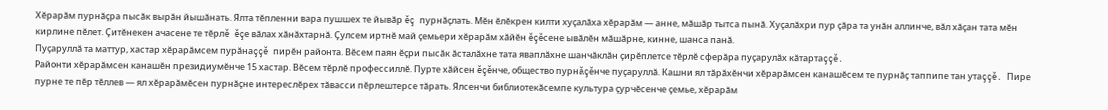Хĕрарăм пурнăçра пысăк вырăн йышăнать. Ялта тĕпленни вара пушшех те йывăр ĕç пурнăçлать. Мĕн ĕлĕкрен килти хуçалăха хĕрарăм — анне, мăшăр тытса пынă. Хуçалăхри пур çăра та унăн аллинче, вăл хăçан тата мĕн кирлине пĕлет. Çитĕнекен ачасене те тĕрлĕ ĕçе вăлах хăнăхтарнă. Çулсем иртнĕ май çемьери хĕрарăм хăйĕн ĕçĕсене ывăлĕн мăшăрне, кинне, шанса панă.
Пуçаруллă та маттур, хастар хĕрарăмсем пурăнаççĕ пирĕн районта. Вĕсем паян ĕçри пысăк ăсталăхне тата яваплăхне шанчăклăн çирĕплетсе тĕрлĕ сферăра пуçарулăх кăтартаççĕ.
Районти хĕрарăмсен канашĕн президиумĕнче 15 хастар. Вĕсем тĕрлĕ профессиллĕ. Пурте хăйсен ĕçĕнче, общество пурнăçĕнче пуçаруллă. Кашни ял тăрăхĕнчи хĕрарăмсен канашĕсем те пурнăç таппипе тан утаççĕ. Пире пурне те пĕр тĕллев — ял хĕрарăмĕсен пурнăçне интереслĕрех тăвасси пĕрлештерсе тăрать. Ялсенчи библиотекăсемпе культура çурчĕсенче çемье, хĕрарăм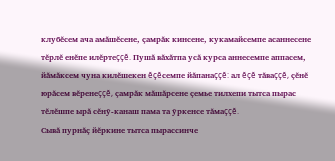клубĕсем ача амăшĕсене, çамрăк кинсене, кукамайсемпе асаннесене тĕрлĕ енĕпе илĕртеççĕ. Пушă вăхăтпа усă курса аннесемпе аппасем, йăмăксем чуна килĕшекен ĕçĕсемпе йăпанаççĕ: ал ĕçĕ тăваççĕ, çĕнĕ юрăсем вĕренеççĕ, çамрăк мăшăрсене çемье тилхепи тытса пырас тĕлĕшпе ырă сĕнỹ-канаш пама та ỹркенсе тăмаççĕ.
Сывă пурнăç йĕркине тытса пырассинче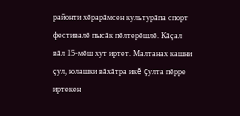районти хĕрарăмсен культурăпа спорт фестивалĕ пысăк пĕлтерĕшлĕ. Кăçал вăл 15-мĕш хут иртет. Малтанах кашни çул, юлашки вăхăтра икĕ çулта пĕрре иртекен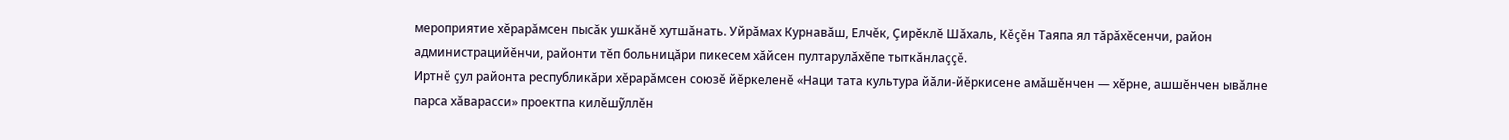мероприятие хĕрарăмсен пысăк ушкăнĕ хутшăнать. Уйрăмах Курнавăш, Елчĕк, Çирĕклĕ Шăхаль, Кĕçĕн Таяпа ял тăрăхĕсенчи, район администрацийĕнчи, районти тĕп больницăри пикесем хăйсен пултарулăхĕпе тыткăнлаççĕ.
Иртнĕ çул районта республикăри хĕрарăмсен союзĕ йĕркеленĕ «Наци тата культура йăли-йĕркисене амăшĕнчен — хĕрне, ашшĕнчен ывăлне парса хăварасси» проектпа килĕшỹллĕн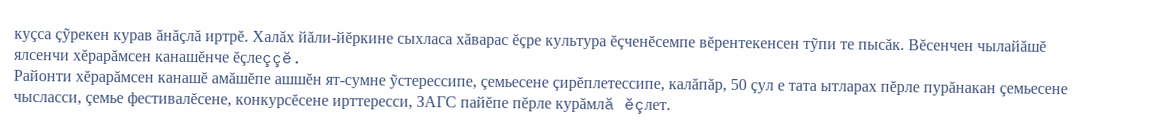куçса çỹрекен курав ăнăçлă иртрĕ. Халăх йăли-йĕркине сыхласа хăварас ĕçре культура ĕçченĕсемпе вĕрентекенсен тỹпи те пысăк. Вĕсенчен чылайăшĕ ялсенчи хĕрарăмсен канашĕнче ĕçлеççĕ.
Районти хĕрарăмсен канашĕ амăшĕпе ашшĕн ят-сумне ỹстерессипе, çемьесене çирĕплетессипе, калăпăр, 50 çул е тата ытларах пĕрле пурăнакан çемьесене чысласси, çемье фестивалĕсене, конкурсĕсене ирттересси, ЗАГС пайĕпе пĕрле курăмлă ĕçлет.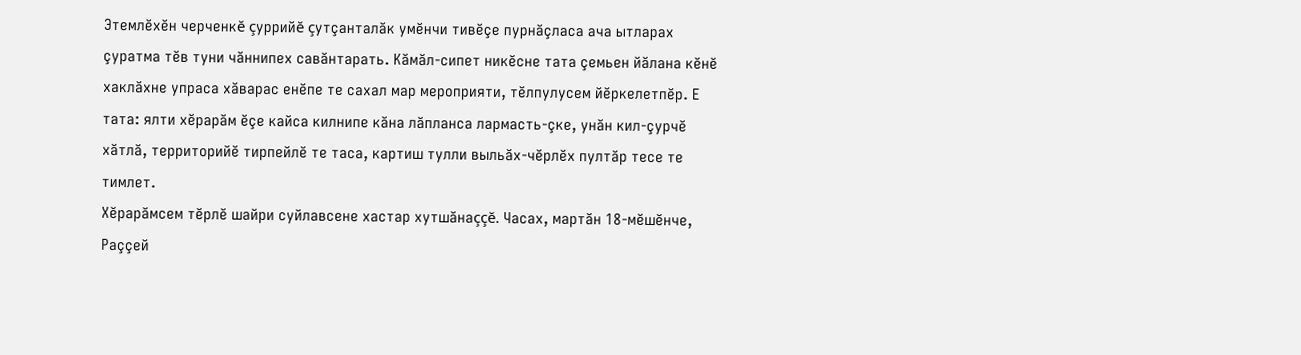Этемлĕхĕн черченкĕ çуррийĕ çутçанталăк умĕнчи тивĕçе пурнăçласа ача ытларах çуратма тĕв туни чăннипех савăнтарать. Кăмăл-сипет никĕсне тата çемьен йăлана кĕнĕ хаклăхне упраса хăварас енĕпе те сахал мар мероприяти, тĕлпулусем йĕркелетпĕр. Е тата: ялти хĕрарăм ĕçе кайса килнипе кăна лăпланса лармасть-çке, унăн кил-çурчĕ хăтлă, территорийĕ тирпейлĕ те таса, картиш тулли выльăх-чĕрлĕх пултăр тесе те тимлет.
Хĕрарăмсем тĕрлĕ шайри суйлавсене хастар хутшăнаççĕ. Часах, мартăн 18-мĕшĕнче, Раççей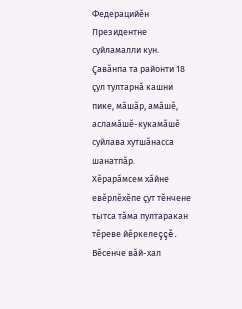Федерацийĕн Президентне суйламалли кун. Çавăнпа та районти 18 çул тултарнă кашни пике, мăшăр, амăшĕ, асламăшĕ-кукамăшĕ суйлава хутшăнасса шанатпăр.
Хĕрарăмсем хăйне евĕрлĕхĕпе çут тĕнчене тытса тăма пултаракан тĕреве йĕркелеççĕ. Вĕсенче вăй-хал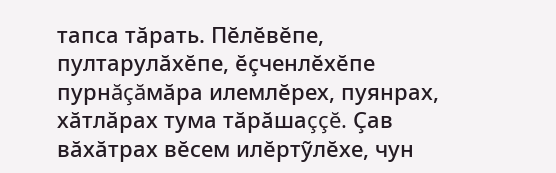тапса тăрать. Пĕлĕвĕпе, пултарулăхĕпе, ĕçченлĕхĕпе пурнăçăмăра илемлĕрех, пуянрах, хăтлăрах тума тăрăшаççĕ. Çав вăхăтрах вĕсем илĕртỹлĕхе, чун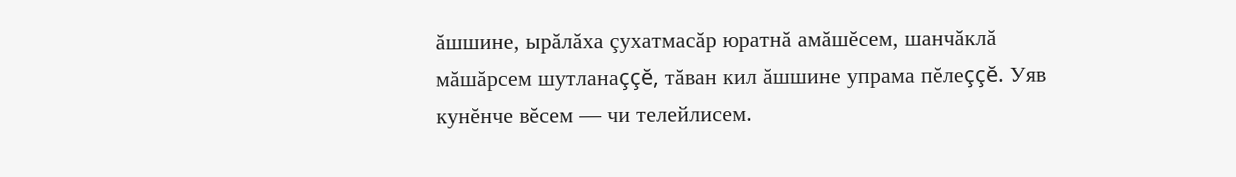ăшшине, ырăлăха çухатмасăр юратнă амăшĕсем, шанчăклă мăшăрсем шутланаççĕ, тăван кил ăшшине упрама пĕлеççĕ. Уяв кунĕнче вĕсем — чи телейлисем.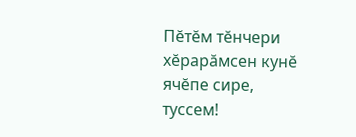Пĕтĕм тĕнчери хĕрарăмсен кунĕ ячĕпе сире, туссем!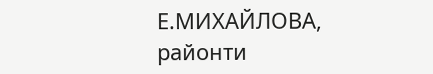Е.МИХАЙЛОВА,
районти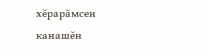хĕрарăмсен канашĕн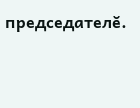председателĕ.